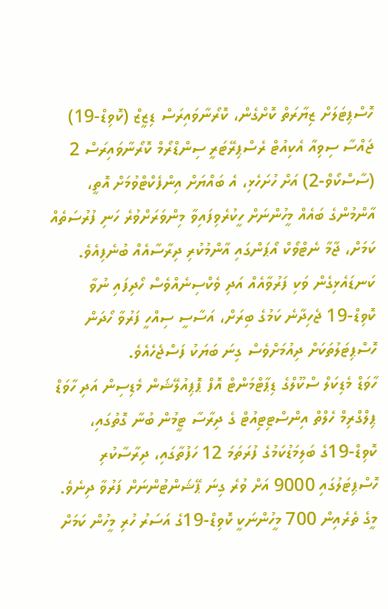ހޮސްޕިޓަލަށް ޒިޔާރަތް ކޮށްގެން، ކޮރޯނާވައިރަސް ޑިޒީޒް (ކޮވިޑް-19) ޖައްސާ ސިވިއާ އެކިއުޓް ރެސްޕިރޭޓަރީ ސިންޑްރޯމް ކޮރޯނާވައިރަސް 2 (ސާސްކޯވް-2) އަށް ހުށަހެޅި، އެ ބައްޔަށް އިންފެކްޓްވުމަށް އޮތީ، އާންމުންގެ ބައެއް މީހުންނަށް ހީކުރެވިފައިވާ މިންވަރަށްވުރެ ހަނި ފުރުސަތެއް ކަމަށް، ޖާމާ ނެޓްވޯކް އޯޕަންގައި އާންމުކުރި ދިރާސާއެއް ބުނެފިއެވެ.
ކަނޑައެޅިގެން ވަކި ފަރުވާއެއް އަދި ވެކްސިނެއްވެސް ހޯދިފައި ނުވާ ކޮވިޑް-19 ޖެހިދާނެ ކަމުގެ ބިރަށް، އަސާސީ ސިއްހީ ފަރުވާ ހޯދަން ހޮސްޕިޓަލުތަކަށް ދިއުމަށްވެސް ގިނަ ބަޔަކު ފަސްޖެހެއެވެ.
ހާވަޑް މެޑިކަލް ސްކޫލްގެ ޑިޕާޓްމަންޓް އޮފް ޕޮޕިއުލޭޝަން މެޑިސިން އަދި ހާވަޑް ޕިލްގްރިމް ހެލްތް އިންސްޓިޓިއުޓް ގެ ދިރާސާ ޓީމުން ބުނާ ގޮތުގައި، ކޮވިޑް-19ގެ ބަލިމަޑުކަމުގެ ފުރަތަމަ 12 ހަފުތާގައި، ދިރާސާކުރި ހޮސްޕިޓަލުގައި 9000 އަށް ވުރެ ގިނަ ޕޭޝަންޓުންނަށް ފަރުވާ ދިނެވެ. މީގެ ތެރެއިން 700 މީހުންނަކީ ކޮވިޑް-19ގެ އަސަރު ހުރި މީހުން ކަމަށް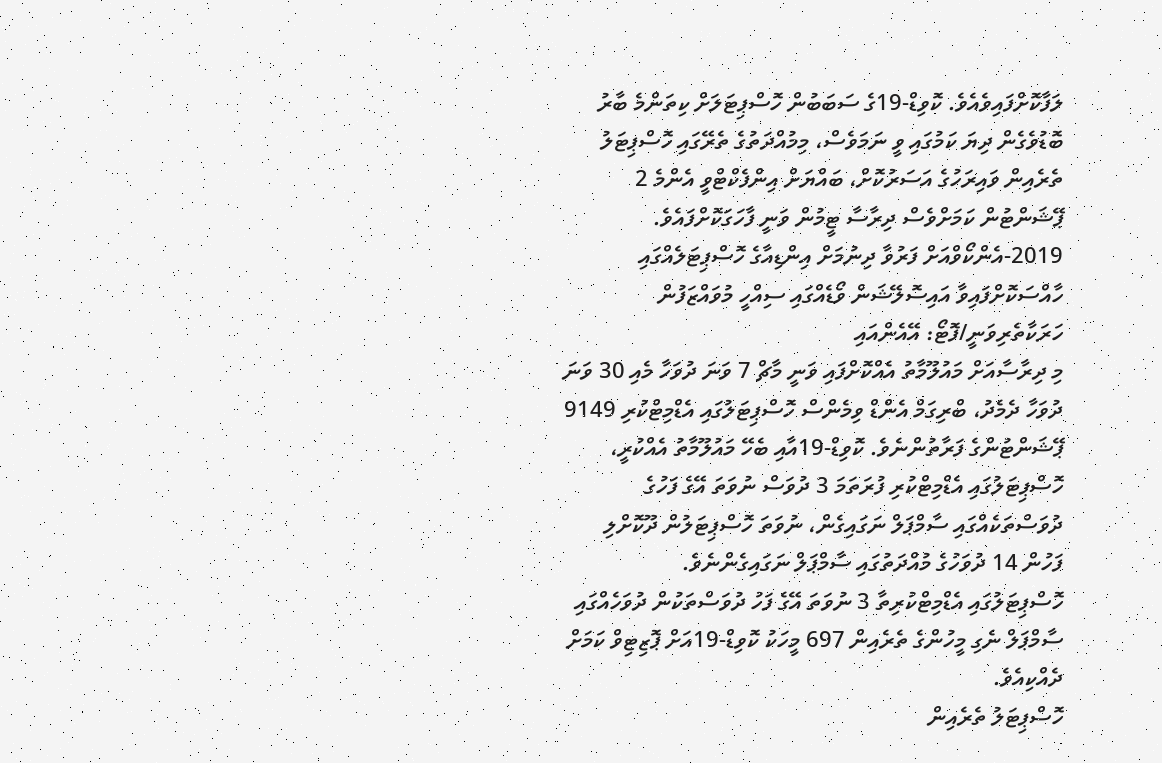ލަފާކޮށްފައިވެއެވެ. ކޮވިޑް-19ގެ ސަބަބުން ހޮސްޕިޓަލަށް ކިތަންމެ ބާރު ބޮޑުވެގެން ދިޔަ ކަމުގައި ވީ ނަމަވެސް، މިމުއްދަތުގެ ތެރޭގައި ހޮސްޕިޓަލު ތެރެއިން ވައިރަހުގެ އަސަރުކޮށް، ބައްޔަށް އިންފެކްޓްވީ އެންމެ 2 ޕޭޝަންޓުން ކަމަށްވެސް ދިރާސާ ޓީމުން ވަނީ ފާހަގަކޮށްފައެވެ.
2019-އެންކޯވްއަށް ފަރުވާ ދިނުމަށް އިންޑިއާގެ ހޮސްޕިޓަލެއްގައި ހާއްސަކޮށްފައިވާ އައިސޮލޭޝަން ވޯޑެއްގައި ސިއްހީ މުވައްޒަފުން ހަރަކާތެރިވަނީ/ފޮޓޯ: އޭއެންއައި
މި ދިރާސާއަށް މައުލޫމާތު އެއްކޮށްފައި ވަނީ މާޗް 7 ވަނަ ދުވަހާ މެއި 30 ވަނަ ދުވަހާ ދެމެދު، ބްރިގަމް އެންޑް ވިމެންސް ހޮސްޕިޓަލުގައި އެޑްމިޓްކުރި 9149 ޕޭޝަންޓުންގެ ފަރާތުންނެވެ. ކޮވިޑް-19އާއި ބެހޭ މައުލޫމާތު އެއްކުރީ، ހޮސްޕިޓަލުގައި އެޑްމިޓްކުރި ފުރަތަމަ 3 ދުވަސް ނުވަތަ އޭގެ ފަހުގެ ދުވަސްތަކެއްގައި ސާމްޕަލް ނަގައިގެން، ނުވަތަ ހޮސްޕިޓަލުން ދޫކޮށްލި ފަހުން 14 ދުވަހުގެ މުއްދަތުގައި ސާމްޕަލް ނަގައިގެންނެވެ.
ހޮސްޕިޓަލުގައި އެޑްމިޓްކުރިތާ 3 ނުވަތަ އޭގެ ފަހު ދުވަސްތަކުން ދުވަހެއްގައި ސާމްޕަލް ނެގި މީހުންގެ ތެރެއިން 697 މީހަކު ކޮވިޑް-19އަށް ޕޮޒިޓިވް ކަމަށް ދެއްކިއެވެ.
ހޮސްޕިޓަލު ތެރެއިން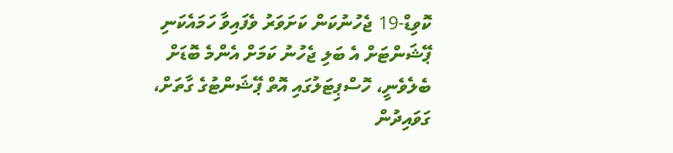ކޮވިޑް-19 ޖެހުނުކަން ކަށަވަރު ވެފައިވާ ހަމައެކަނި ޕޭޝަންޓަށް އެ ބަލި ޖެހުނު ކަމަށް އެންމެ ބޮޑަށް ބެލެވެނީ، ހޮސްޕިޓަލުގައި އޮތް ޕޭޝަންޓުގެ ގާތަށް، ގަވައިދުން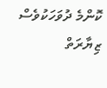ކޮންމެ ދުވަހަކުވެސް ޒިޔާރަތް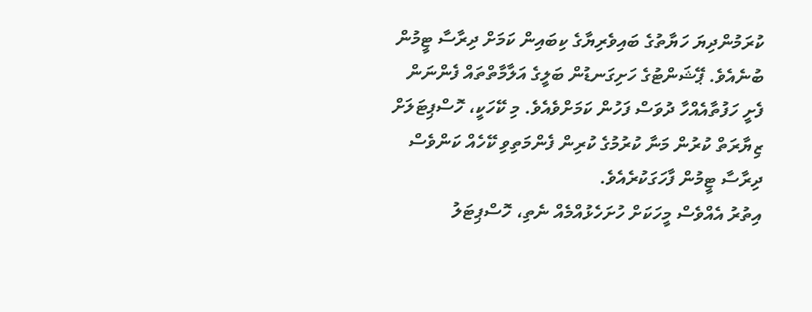ކުރަމުންދިޔަ ހަޔާތުގެ ބައިވެރިޔާގެ ކިބައިން ކަމަށް ދިރާސާ ޓީމުން ބުނެއެވެ. ޕޭޝަންޓުގެ ހަށިގަނޑުން ބަލީގެ އަލާމާތްތައް ފެންނަން ފެށީ ހަފުތާއެއްހާ ދުވަސް ފަހުން ކަމަށްވެއެވެ. މި ކޭހަކީ، ހޮސްޕިޓަލަށް ޒިޔާރަތް ކުރުން މަނާ ކުރުމުގެ ކުރިން ފެންމަތިވި ކޭހެއް ކަންވެސް ދިރާސާ ޓީމުން ފާހަގަކުރެއެވެ.
އިތުރު އެއްވެސް މީހަކަށް ހުށަހެޅުއްމެއް ނެތި، ހޮސްޕިޓަލު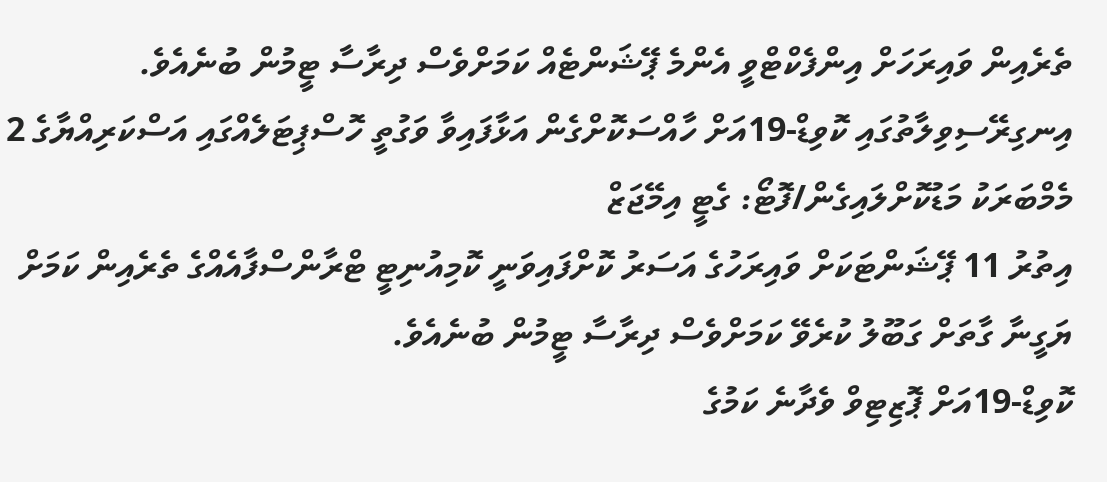ތެރެއިން ވައިރަހަށް އިންފެކްޓްވީ އެންމެ ޕޭޝަންޓެއް ކަމަށްވެސް ދިރާސާ ޓީމުން ބުނެއެވެ.
އިނގިރޭސިވިލާތުގައި ކޮވިޑް-19އަށް ހާއްސަކޮށްގެން އަޅާފައިވާ ވަގުތީ ހޮސްޕިޓަލެއްގައި އަސްކަރިއްޔާގެ 2 މެމްބަރަކު މަޑުކޮށްލައިގެން/ފޮޓޯ: ގެޓީ އިމޭޖަޒް
އިތުރު 11 ޕޭޝަންޓަކަށް ވައިރަހުގެ އަސަރު ކޮށްފައިވަނީ ކޮމިއުނިޓީ ޓްރާންސްފާއެއްގެ ތެރެއިން ކަމަށް ޔަގީނާ ގާތަށް ގަބޫލު ކުރެވޭ ކަމަށްވެސް ދިރާސާ ޓީމުން ބުނެއެވެ.
ކޮވިޑް-19އަށް ޕޮޒިޓިވް ވެދާނެ ކަމުގެ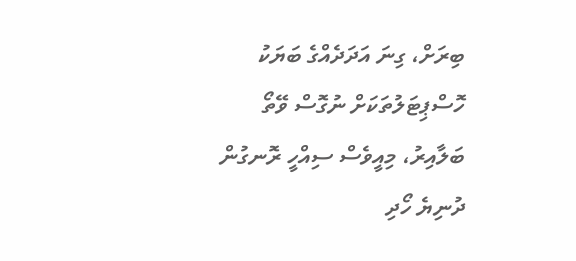ބިރަށް، ގިނަ އަދަދެއްގެ ބަޔަކު ހޮސްޕިޓަލުތަކަށް ނުގޮސް ވޭތޯ ބަލާއިރު، މިއީވެސް ސިއްހީ ރޮނގުން ދުނިޔެ ހޯދި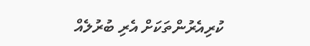ކުރިއެރުންތަކަށް އެރި ބުރުލެއް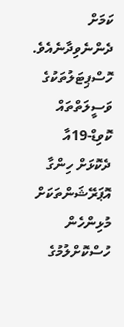ކަމަށް ދެންނެވިދާނެއެވެ. ހޮސްޕިޓަލުތަކުގެ ވަސީލަތްތައް ކޮވިޑް-19އާ ދެކޮޅަށް ހިންގާ އޮޕަރޭޝަންތަކަށް މުޅިންހެން ހުސްކޮށްލުމުގެ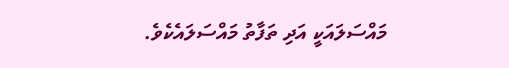މައްސަލައަކީ އަދި ތަފާތު މައްސަލައެކެވެ.